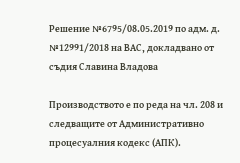Решение №6795/08.05.2019 по адм. д. №12991/2018 на ВАС, докладвано от съдия Славина Владова

Производството е по реда на чл. 208 и следващите от Административно процесуалния кодекс (АПК).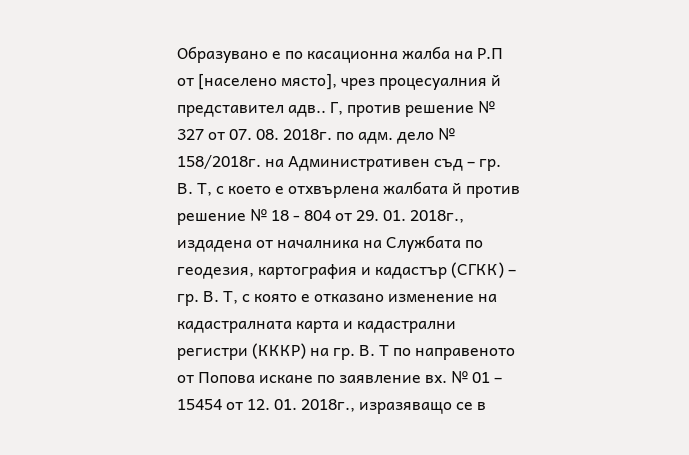Образувано е по касационна жалба на Р.П от [населено място], чрез процесуалния й представител адв.. Г, против решение № 327 от 07. 08. 2018г. по адм. дело № 158/2018г. на Административен съд – гр. В. Т, с което е отхвърлена жалбата й против решение № 18 - 804 от 29. 01. 2018г., издадена от началника на Службата по геодезия, картография и кадастър (СГКК) – гр. В. Т, с която е отказано изменение на кадастралната карта и кадастрални регистри (КККР) на гр. В. Т по направеното от Попова искане по заявление вх. № 01 – 15454 от 12. 01. 2018г., изразяващо се в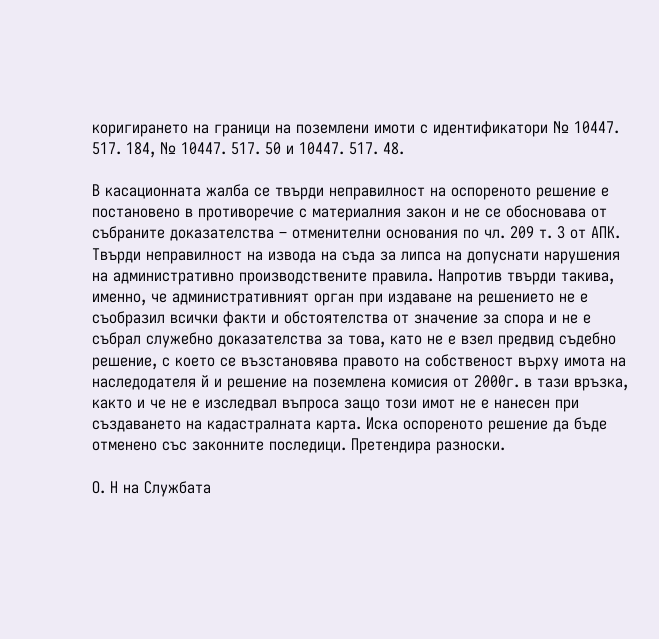коригирането на граници на поземлени имоти с идентификатори № 10447. 517. 184, № 10447. 517. 50 и 10447. 517. 48.

В касационната жалба се твърди неправилност на оспореното решение е постановено в противоречие с материалния закон и не се обосновава от събраните доказателства – отменителни основания по чл. 209 т. 3 от АПК. Твърди неправилност на извода на съда за липса на допуснати нарушения на административно производствените правила. Напротив твърди такива, именно, че административният орган при издаване на решението не е съобразил всички факти и обстоятелства от значение за спора и не е събрал служебно доказателства за това, като не е взел предвид съдебно решение, с което се възстановява правото на собственост върху имота на наследодателя й и решение на поземлена комисия от 2000г. в тази връзка, както и че не е изследвал въпроса защо този имот не е нанесен при създаването на кадастралната карта. Иска оспореното решение да бъде отменено със законните последици. Претендира разноски.

О. Н на Службата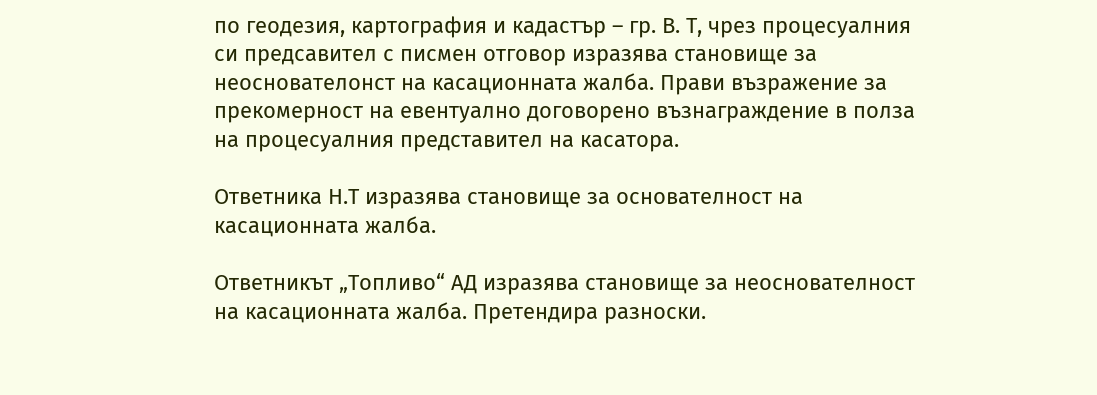по геодезия, картография и кадастър – гр. В. Т, чрез процесуалния си предсавител с писмен отговор изразява становище за неоснователонст на касационната жалба. Прави възражение за прекомерност на евентуално договорено възнаграждение в полза на процесуалния представител на касатора.

Ответника Н.Т изразява становище за основателност на касационната жалба.

Ответникът „Топливо“ АД изразява становище за неоснователност на касационната жалба. Претендира разноски.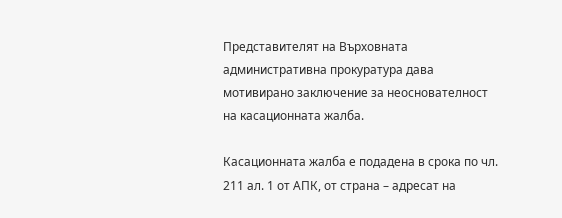Представителят на Върховната административна прокуратура дава мотивирано заключение за неоснователност на касационната жалба.

Касационната жалба е подадена в срока по чл. 211 ал. 1 от АПК, от страна – адресат на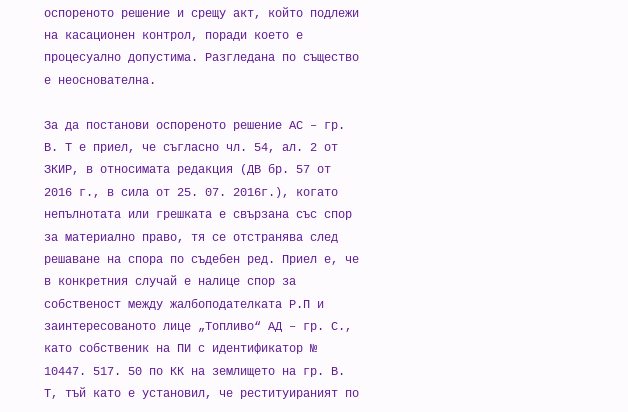оспореното решение и срещу акт, който подлежи на касационен контрол, поради което е процесуално допустима. Разгледана по същество е неоснователна.

За да постанови оспореното решение АС – гр. В. Т е приел, че съгласно чл. 54, ал. 2 от ЗКИР, в относимата редакция (ДВ бр. 57 от 2016 г., в сила от 25. 07. 2016г.), когато непълнотата или грешката е свързана със спор за материално право, тя се отстранява след решаване на спора по съдебен ред. Приел е, че в конкретния случай е налице спор за собственост между жалбоподателката Р.П и заинтересованото лице „Топливо“ АД – гр. С., като собственик на ПИ с идентификатор № 10447. 517. 50 по КК на землището на гр. В. Т, тъй като е установил, че реституираният по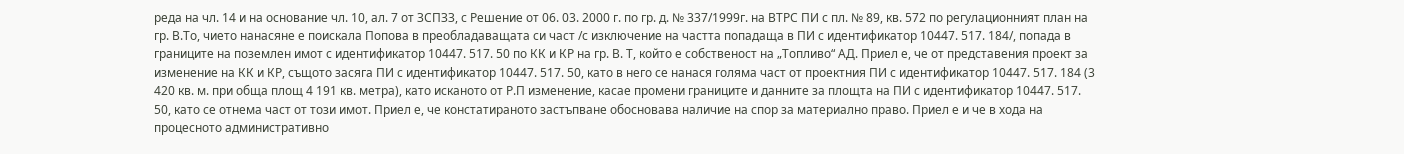реда на чл. 14 и на основание чл. 10, ал. 7 от ЗСПЗЗ, с Решение от 06. 03. 2000 г. по гр. д. № 337/1999г. на ВТРС ПИ с пл. № 89, кв. 572 по регулационният план на гр. В.То, чието нанасяне е поискала Попова в преобладаващата си част /с изключение на частта попадаща в ПИ с идентификатор 10447. 517. 184/, попада в границите на поземлен имот с идентификатор 10447. 517. 50 по КК и КР на гр. В. Т, който е собственост на „Топливо“ АД. Приел е, че от представения проект за изменение на КК и КР, същото засяга ПИ с идентификатор 10447. 517. 50, като в него се нанася голяма част от проектния ПИ с идентификатор 10447. 517. 184 (3 420 кв. м. при обща площ 4 191 кв. метра), като исканото от Р.П изменение, касае промени границите и данните за площта на ПИ с идентификатор 10447. 517. 50, като се отнема част от този имот. Приел е, че констатираното застъпване обосновава наличие на спор за материално право. Приел е и че в хода на процесното административно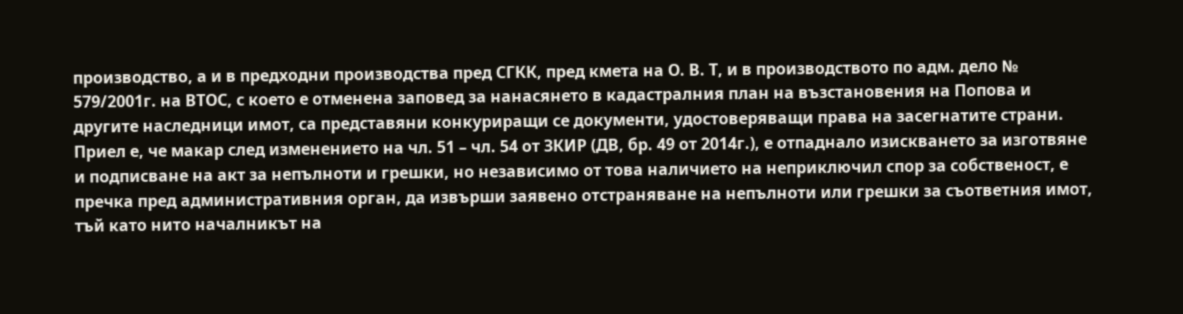производство, а и в предходни производства пред СГКК, пред кмета на О. В. Т, и в производството по адм. дело № 579/2001г. на ВТОС, с което е отменена заповед за нанасянето в кадастралния план на възстановения на Попова и другите наследници имот, са представяни конкуриращи се документи, удостоверяващи права на засегнатите страни. Приел е, че макар след изменението на чл. 51 – чл. 54 от ЗКИР (ДВ, бр. 49 от 2014г.), е отпаднало изискването за изготвяне и подписване на акт за непълноти и грешки, но независимо от това наличието на неприключил спор за собственост, е пречка пред административния орган, да извърши заявено отстраняване на непълноти или грешки за съответния имот, тъй като нито началникът на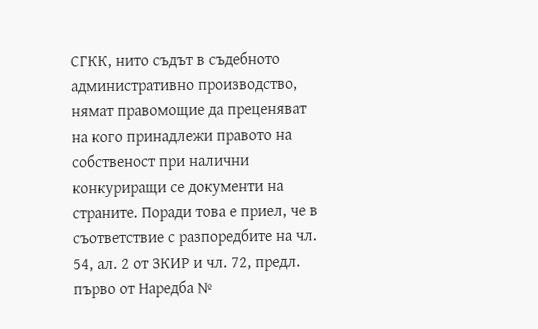СГКК, нито съдът в съдебното административно производство, нямат правомощие да преценяват на кого принадлежи правото на собственост при налични конкуриращи се документи на страните. Поради това е приел, че в съответствие с разпоредбите на чл. 54, ал. 2 от ЗКИР и чл. 72, предл. първо от Наредба №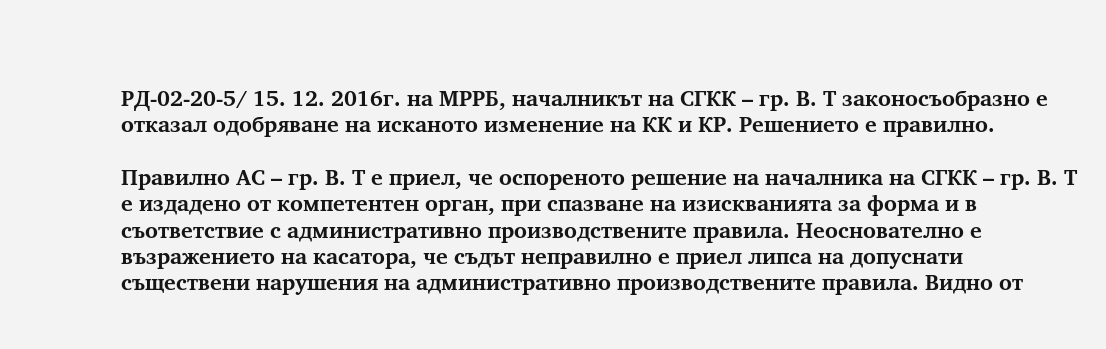РД-02-20-5/ 15. 12. 2016г. на МРРБ, началникът на СГКК – гр. В. Т законосъобразно е отказал одобряване на исканото изменение на КК и КР. Решението е правилно.

Правилно АС – гр. В. Т е приел, че оспореното решение на началника на СГКК – гр. В. Т е издадено от компетентен орган, при спазване на изискванията за форма и в съответствие с административно производствените правила. Неоснователно е възражението на касатора, че съдът неправилно е приел липса на допуснати съществени нарушения на административно производствените правила. Видно от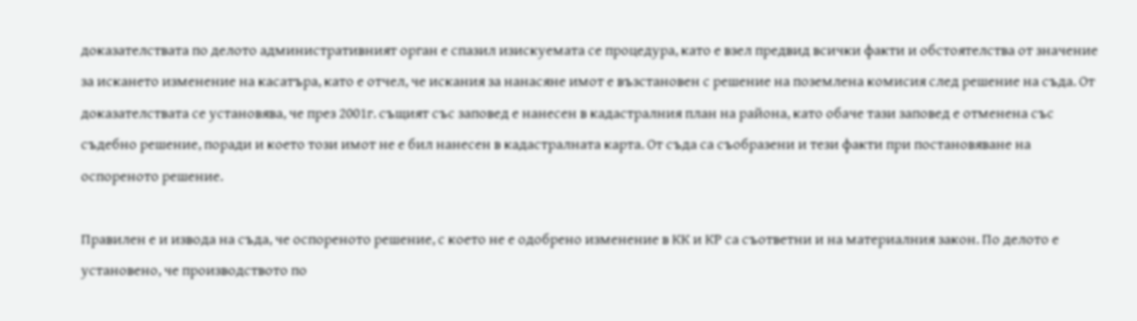доказателствата по делото административният орган е спазил изискуемата се процедура, като е взел предвид всички факти и обстоятелства от значение за искането изменение на касатъра, като е отчел, че искания за нанасяне имот е възстановен с решение на поземлена комисия след решение на съда. От доказателствата се установява, че през 2001г. същият със заповед е нанесен в кадастралния план на района, като обаче тази заповед е отменена със съдебно решение, поради и което този имот не е бил нанесен в кадастралната карта. От съда са съобразени и тези факти при постановяване на оспореното решение.

Правилен е и извода на съда, че оспореното решение, с което не е одобрено изменение в КК и КР са съответни и на материалния закон. По делото е установено, че производството по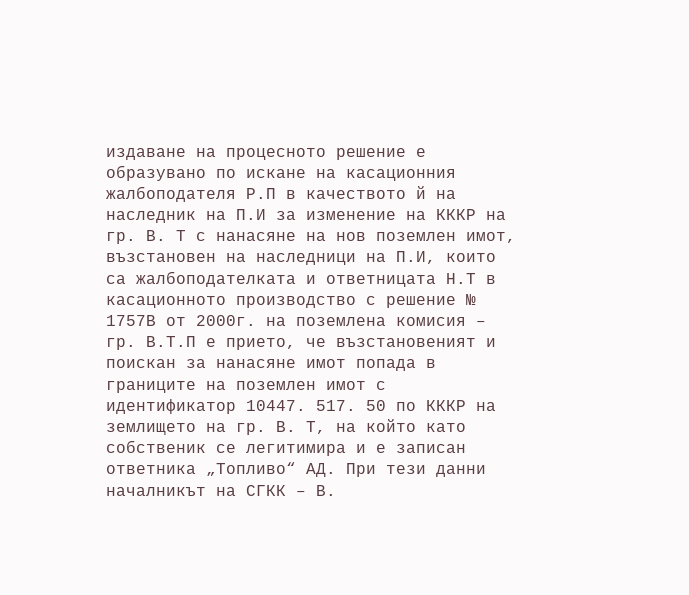издаване на процесното решение е образувано по искане на касационния жалбоподателя Р.П в качеството й на наследник на П.И за изменение на КККР на гр. В. Т с нанасяне на нов поземлен имот, възстановен на наследници на П.И, които са жалбоподателката и ответницата Н.Т в касационното производство с решение № 1757В от 2000г. на поземлена комисия – гр. В.Т.П е прието, че възстановеният и поискан за нанасяне имот попада в границите на поземлен имот с идентификатор 10447. 517. 50 по КККР на землището на гр. В. Т, на който като собственик се легитимира и е записан ответника „Топливо“ АД. При тези данни началникът на СГКК – В.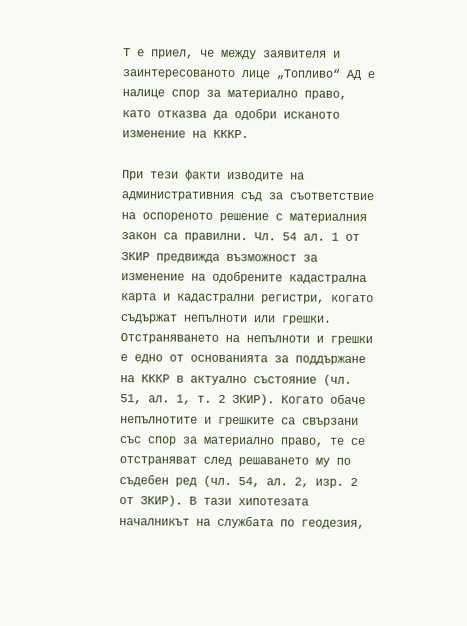Т е приел, че между заявителя и заинтересованото лице „Топливо“ АД е налице спор за материално право, като отказва да одобри исканото изменение на КККР.

При тези факти изводите на административния съд за съответствие на оспореното решение с материалния закон са правилни. Чл. 54 ал. 1 от ЗКИР предвижда възможност за изменение на одобрените кадастрална карта и кадастрални регистри, когато съдържат непълноти или грешки. Отстраняването на непълноти и грешки е едно от основанията за поддържане на КККР в актуално състояние (чл. 51, ал. 1, т. 2 ЗКИР). Когато обаче непълнотите и грешките са свързани със спор за материално право, те се отстраняват след решаването му по съдебен ред (чл. 54, ал. 2, изр. 2 от ЗКИР). В тази хипотезата началникът на службата по геодезия,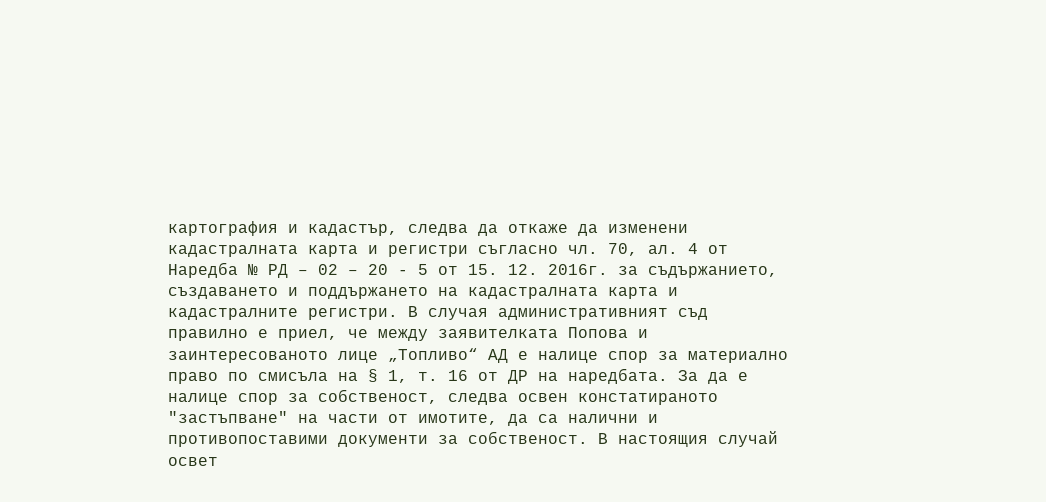картография и кадастър, следва да откаже да изменени кадастралната карта и регистри съгласно чл. 70, ал. 4 от Наредба № РД – 02 – 20 - 5 от 15. 12. 2016г. за съдържанието, създаването и поддържането на кадастралната карта и кадастралните регистри. В случая административният съд правилно е приел, че между заявителката Попова и заинтересованото лице „Топливо“ АД е налице спор за материално право по смисъла на § 1, т. 16 от ДР на наредбата. За да е налице спор за собственост, следва освен констатираното "застъпване" на части от имотите, да са налични и противопоставими документи за собственост. В настоящия случай освет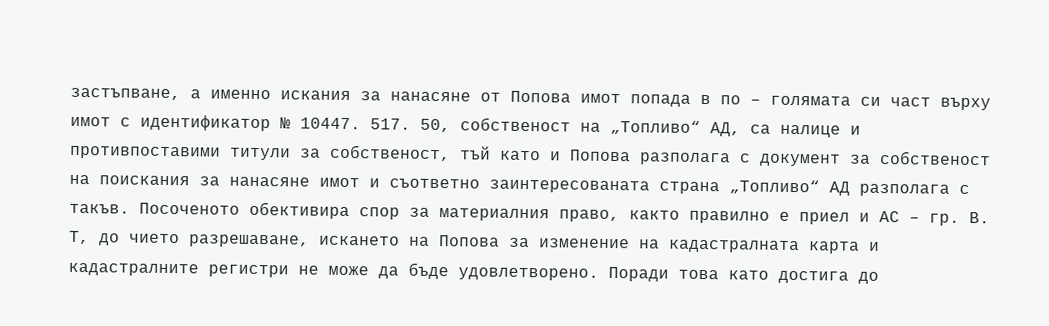застъпване, а именно искания за нанасяне от Попова имот попада в по – голямата си част върху имот с идентификатор № 10447. 517. 50, собственост на „Топливо“ АД, са налице и противпоставими титули за собственост, тъй като и Попова разполага с документ за собственост на поискания за нанасяне имот и съответно заинтересованата страна „Топливо“ АД разполага с такъв. Посоченото обективира спор за материалния право, както правилно е приел и АС – гр. В. Т, до чието разрешаване, искането на Попова за изменение на кадастралната карта и кадастралните регистри не може да бъде удовлетворено. Поради това като достига до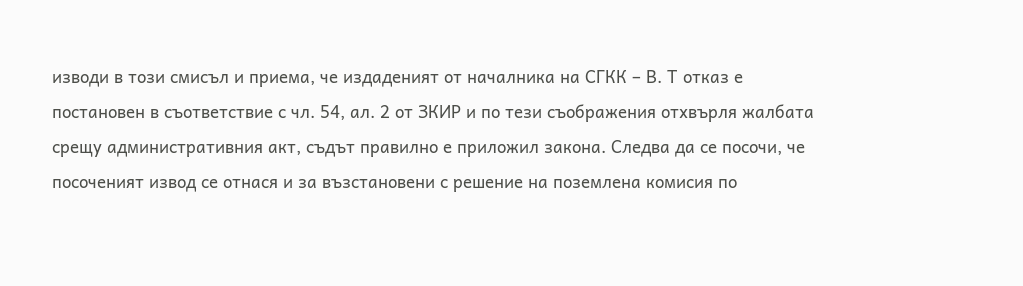изводи в този смисъл и приема, че издаденият от началника на СГКК – В. Т отказ е постановен в съответствие с чл. 54, ал. 2 от ЗКИР и по тези съображения отхвърля жалбата срещу административния акт, съдът правилно е приложил закона. Следва да се посочи, че посоченият извод се отнася и за възстановени с решение на поземлена комисия по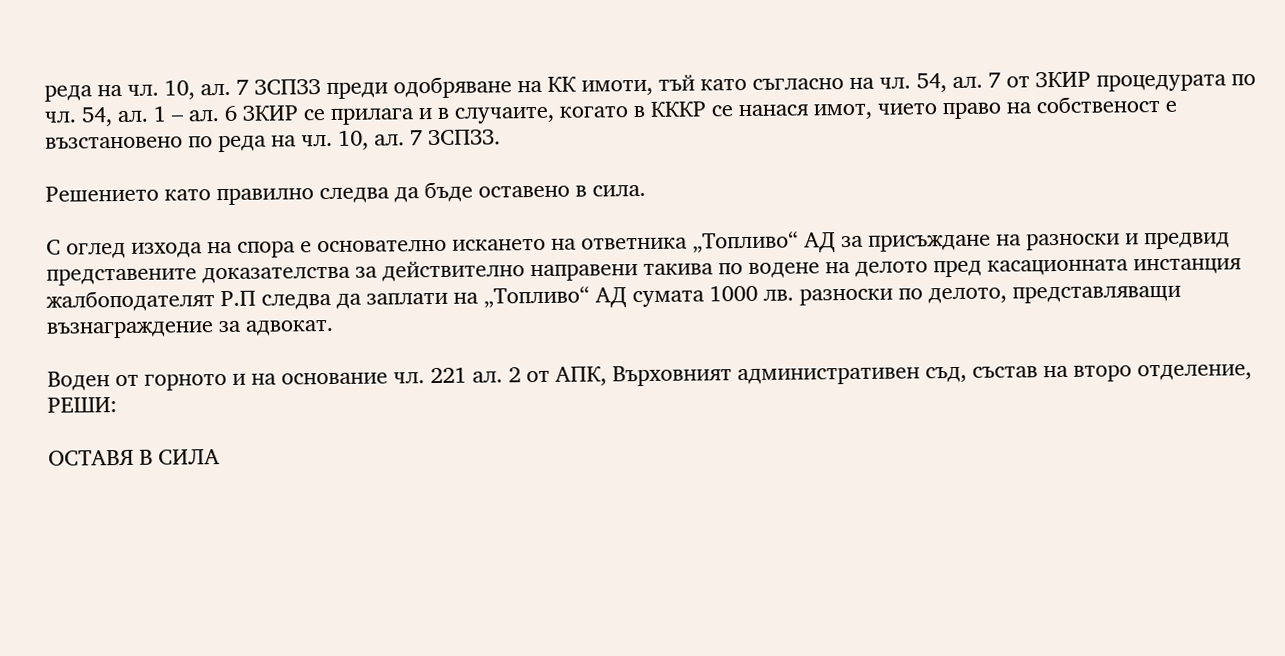реда на чл. 10, ал. 7 ЗСПЗЗ преди одобряване на КК имоти, тъй като съгласно на чл. 54, ал. 7 от ЗКИР процедурата по чл. 54, ал. 1 – ал. 6 ЗКИР се прилага и в случаите, когато в КККР се нанася имот, чието право на собственост е възстановено по реда на чл. 10, ал. 7 ЗСПЗЗ.

Решението като правилно следва да бъде оставено в сила.

С оглед изхода на спора е основателно искането на ответника „Топливо“ АД за присъждане на разноски и предвид представените доказателства за действително направени такива по водене на делото пред касационната инстанция жалбоподателят Р.П следва да заплати на „Топливо“ АД сумата 1000 лв. разноски по делото, представляващи възнаграждение за адвокат.

Воден от горното и на основание чл. 221 ал. 2 от АПК, Върховният административен съд, състав на второ отделение, РЕШИ:

ОСТАВЯ В СИЛА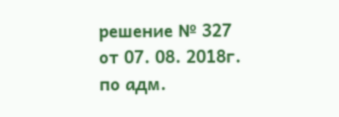решение № 327 от 07. 08. 2018г. по адм.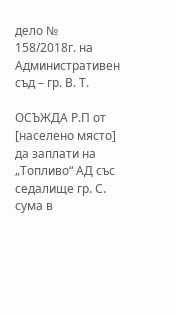дело № 158/2018г. на Административен съд – гр. В. Т.

ОСЪЖДА Р.П от [населено място] да заплати на „Топливо“ АД със седалище гр. С. сума в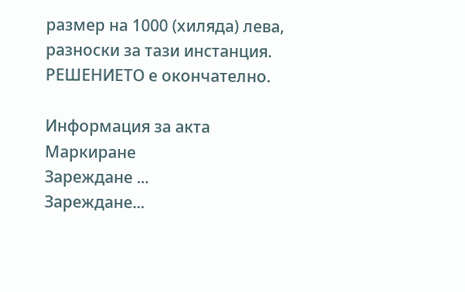размер на 1000 (хиляда) лева, разноски за тази инстанция. РЕШЕНИЕТО е окончателно.

Информация за акта
Маркиране
Зареждане ...
Зареждане...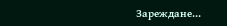Зареждане...